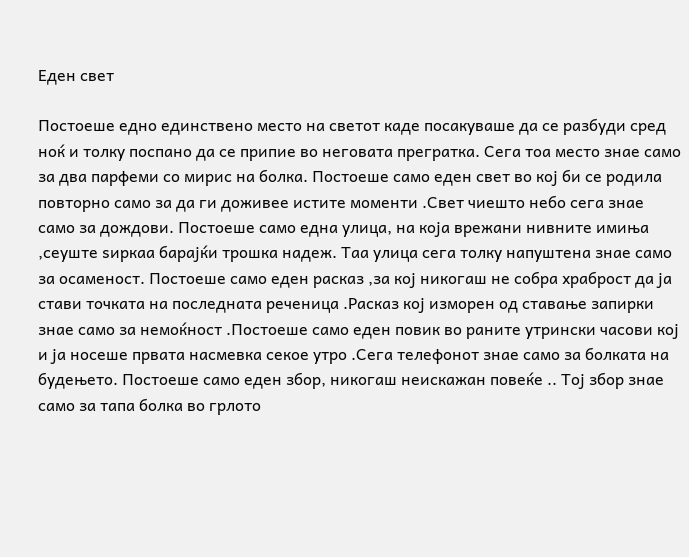Еден свет

Постоеше едно единствено место на светот каде посакуваше да се разбуди сред ноќ и толку поспано да се припие во неговата прегратка. Сега тоа место знае само за два парфеми со мирис на болка. Постоеше само еден свет во кој би се родила повторно само за да ги доживее истите моменти .Свет чиешто небо сега знае само за дождови. Постоеше само една улица, на која врежани нивните имиња ,сеуште ѕиркаа барајќи трошка надеж. Таа улица сега толку напуштена знае само за осаменост. Постоеше само еден расказ ,за кој никогаш не собра храброст да ја стави точката на последната реченица .Расказ кој изморен од ставање запирки знае само за немоќност .Постоеше само еден повик во раните утрински часови кој и ја носеше првата насмевка секое утро .Сега телефонот знае само за болката на будењето. Постоеше само еден збор, никогаш неискажан повеќе .. Тој збор знае само за тапа болка во грлото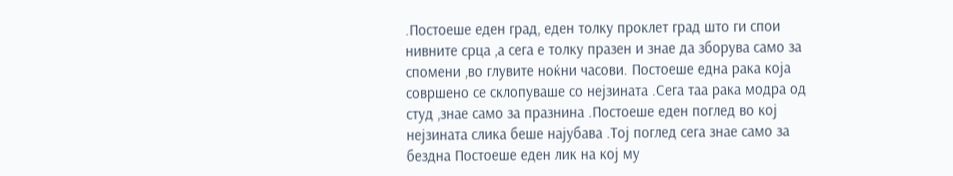.Постоеше еден град, еден толку проклет град што ги спои нивните срца ,а сега е толку празен и знае да зборува само за спомени ,во глувите ноќни часови. Постоеше една рака која совршено се склопуваше со нејзината .Сега таа рака модра од студ ,знае само за празнина .Постоеше еден поглед во кој нејзината слика беше најубава .Тој поглед сега знае само за бездна Постоеше еден лик на кој му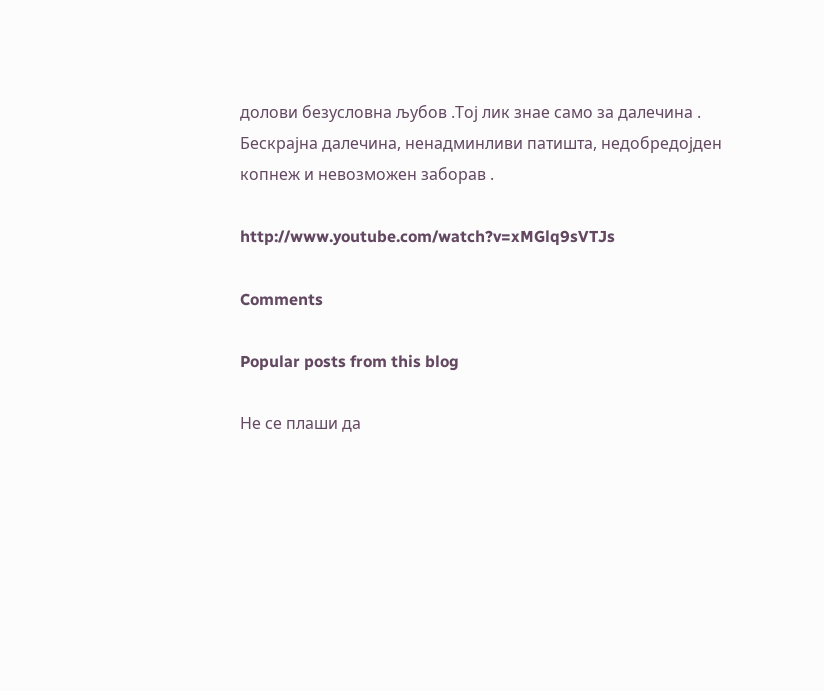долови безусловна љубов .Тој лик знае само за далечина . Бескрајна далечина, ненадминливи патишта, недобредојден копнеж и невозможен заборав .

http://www.youtube.com/watch?v=xMGlq9sVTJs

Comments

Popular posts from this blog

Не се плаши да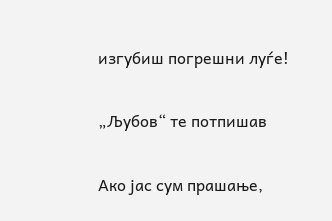изгубиш погрешни луѓе!

„Љубов“ те потпишав

Ако јас сум прашање,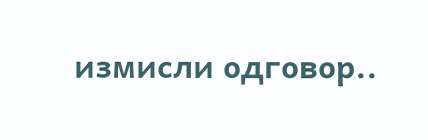измисли одговор..